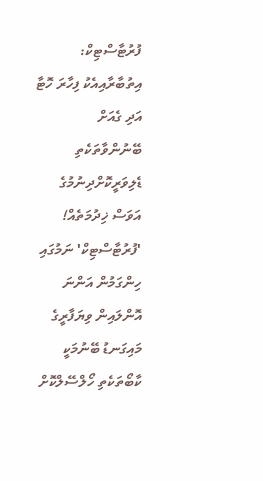ފުރުޓާސްޓިކް: އިތުބާރާއިއެކު ފިހާރަ ހޮޓާ އަދި ގެއަށް ބޭނުންވާތަކެތި ޑެލިވަރީކޮށްދިނުމުގެ އަވަސް ޚިދުމަތެއް!
'ފުރުޓާސްޓިކް' ނަމުގައި ހިންގަމުން އަންނަ އޮންލައިން ވިޔަފާރީގެ މައިގަނޑު ބޭނުމަކީ ކާބޯތަކެތި ހޯލްސޭލްކޮށް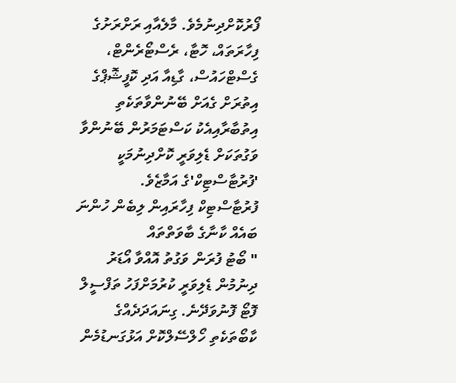ފޯރުކޮށްދިނުމެވެ. މާލެއާއި ރަށްރަށުގެ ފިހާރަތައް، ހޮޓާ، ރެސްޓޯރެންޓް، ގެސްޓްހައުސް، ގާޑިއާ އަދި ކޮފީޝޮޕްގެ އިތުރަށް ގެއަށް ބޭނުންވާތަކެތި އިތުބާރާއިއެކު ކަސްޓަމަރުން ބޭނުންވާ ވަގުތަކަށް ޑެލިވަރީ ކޮށްދިނުމަކީ 'ފުރުޓާސްޓިކް'ގެ އަމާޒެވެ.
ފުރުޓާސްޓިކް ފިހާރައިން ލިބެން ހުންނަ ބައެއް ކާނާގެ ބާވަތްތައް
" ބޯޓު ފުރަން ވަގުތު އޮއްވާ އޯޑަރު ދިނުމުން ޑެލިވަރީ ކުރުމަށްފަހު ތަފްސީލް ފޮޓޯ ފޮނުވަދޭނެ. ގިނައަދަދެއްގެ ކާބޯތަކެތި ހޯލްސޭލްކޮށް އަޅުގަނޑުމެން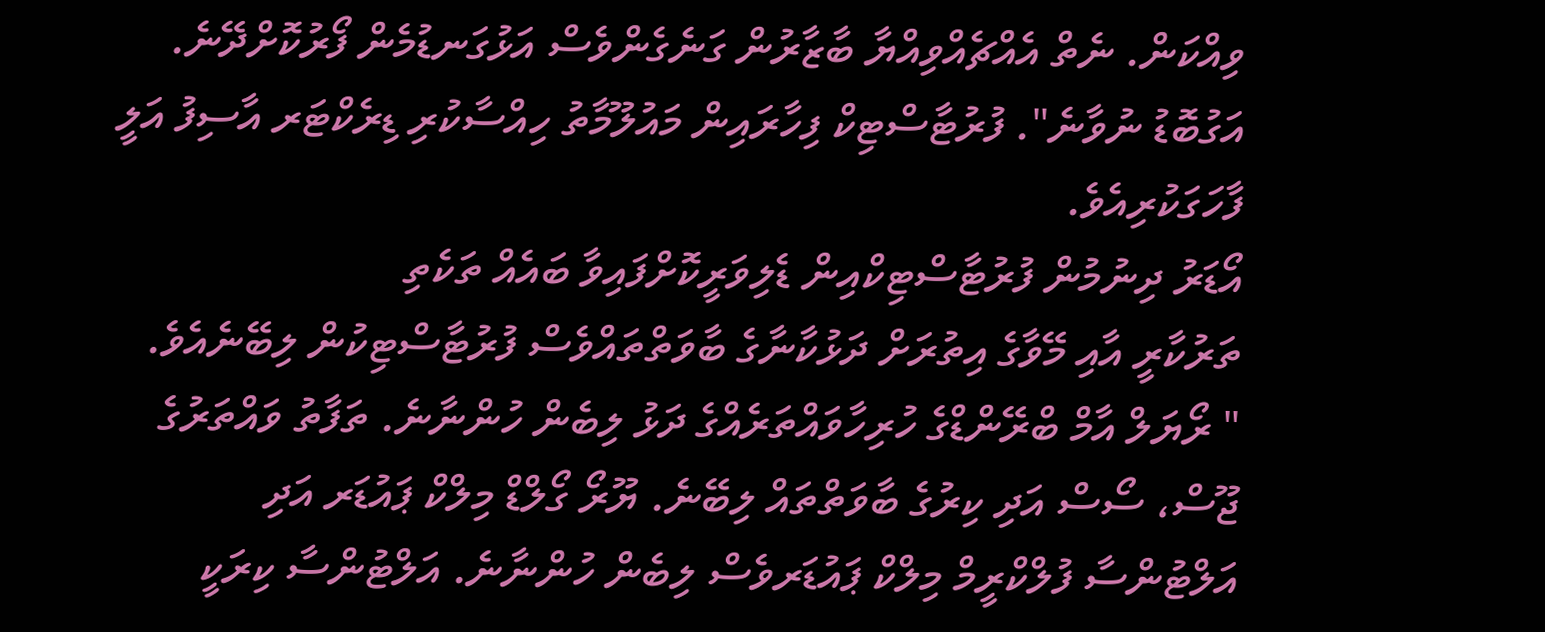ވިއްކަން. ނެތް އެއްޗެއްވިއްޔާ ބާޒާރުން ގަނެގެންވެސް އަޅުގަނޑުމެން ފޯރުކޮށްދޭނެ. އަގުބޮޑު ނުވާނެ". ފުރުޓާސްޓިކް ފިހާރައިން މައުލޫމާތު ހިއްސާކުރި ޑިރެކްޓަރ އާސިފު އަލީ ފާހަގަކުރިއެވެ.
އޯޑަރު ދިނުމުން ފުރުޓާސްޓިކްއިން ޑެލިވަރީކޮށްފައިވާ ބައެއް ތަކެތި
ތަރުކާރީ އާއި މޭވާގެ އިތުރަށް ދަޅުކާނާގެ ބާވަތްތައްވެސް ފުރުޓާސްޓިކުން ލިބޭނެއެވެ.
" ރޯޔަލް އާމް ބްރޭންޑްގެ ހުރިހާވައްތަރެއްގެ ދަޅު ލިބެން ހުންނާނެ. ތަފާތު ވައްތަރުގެ ޖޫސް، ސޯސް އަދި ކިރުގެ ބާވަތްތައް ލިބޭނެ. ޔޫރޯ ގޯލްޑް މިލްކް ޕައުޑަރ އަދި އަލްޓުންސާ ފުލްކްރީމް މިލްކް ޕައުޑަރވެސް ލިބެން ހުންނާނެ. އަލްޓުންސާ ކިރަކީ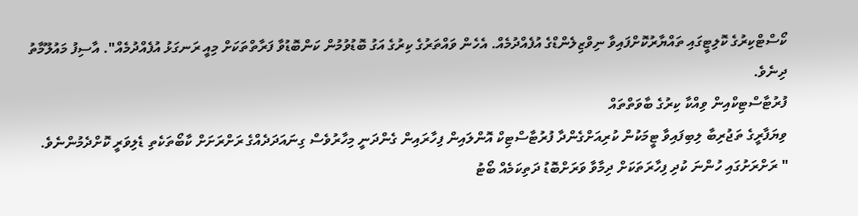ކޯސްޓްކިރުގެ ކޮލިޓީގައި ތައްޔާރުކޮށްފައިވާ ނިވްޒިލެންޑްގެ އުފެއްދުމެއް. އެހެން ވައްތަރުގެ ކިރުގެ އަގު ބޮޑުވުމުން ކަންބޮޑުވާ ފަރާތްތަކަށް މިއީ ރަނގަޅު އުފެއްދުމެއް". އާސިފު މައުލޫމާތު ދިނެވެ.
ފުރުޓާސްޓިކްއިން ވިއްކާ ކިރުގެ ބާވަތްތައް
ވިޔަފާރީގެ ތަޖުރިބާ ލިބިފައިވާ ޓީމަކުން ކުރިއަށްގެންދާ ފުރުޓާސްޓިކް އޮންލައިން ފިހާރައިން ގެންދަނީ މިހާރުވެސް ގިނައަދަދެއްގެ ރަށްރަށަށް ކާބޯތަކެތި ޑެލިވަރީ ކޮށްދެމުންނެވެ.
" ރަށްރަށުގައި ހުންނަ ކުދި ފިހާރަތަކަށް ދިމާވާ ވަރަށްބޮޑު ދަތިކަމެއް ބޯޓު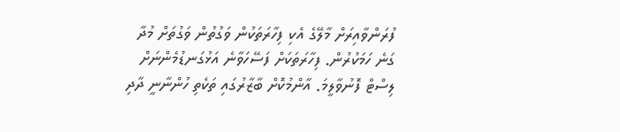ފުރަންވާއިރަށް މާލޭގެ އެކި ފިހާރަތަކުން ވަގުތުން ވަގުތަށް މުދާ ގަނެ ހަމަކުރުން. ފިހާރަތަކަށް ފަސޭހަވާނެ އަޅުގަނޑުމެންނަށް ލިސްޓް ފޮނުވާލީމަ. އާންމުކޮށް ބާޒާރުގައި ތަކެތި ހުންނާނީ ދާދި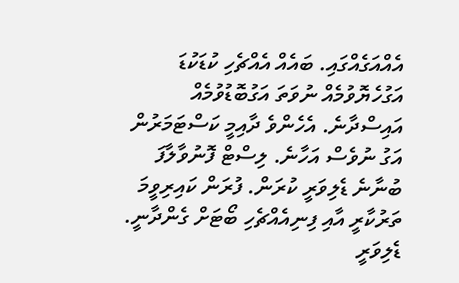އެއްއަގެއްގައި. ބައެއް އެއްޗެހި ކުޑަކުޑަ އަގުހެޔޮވުމެއް ނުވަތަ އަގުބޮޑުވުމެއް އައިސްދާނެ. އެހެންވެ ދާއިމީ ކަސްޓަމަރުން އަގު ނުވެސް އަހާނެ. ލިސްޓް ފޮނުވާލާފަ ބުނާނެ ޑެލިވަރީ ކުރަން. ފުރަން ކައިރިވީމަ ތަރުކާރީ އާއި ފިނިއެއްޗެހި ބޯޓަށް ގެންދާނީ. ޑެލިވަރީ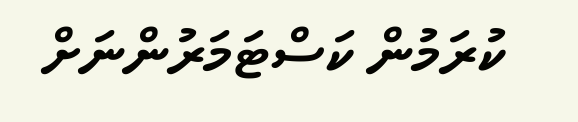ކުރަމުން ކަސްޓަމަރުންނަށް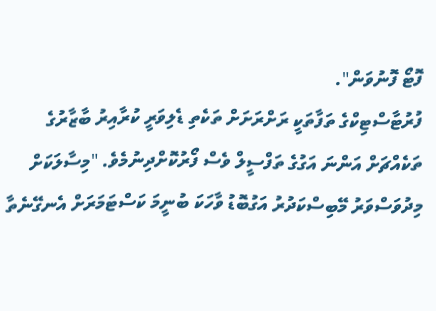ފޮޓޯ ފޮނުވަން".
ފުރުޓާސްޓިކްގެ ތަފާތަކީ ރަށްރަށަށް ތަކެތި ޑެލިވަރީ ކުރާއިރު ބާޒާރުގެ ތަކެއްޗަށް އަންނަ އަގުގެ ތަފްސީލް ވެސް ފޯރުކޮށްދިނުމެވެ. "މިސާލަކަށް މިދުވަސްވަރު މޭބިސްކަދުރު އަގުބޮޑު ވާހަކަ ބުނީމަ ކަސްޓަމަރަށް އެނގޭނެތާ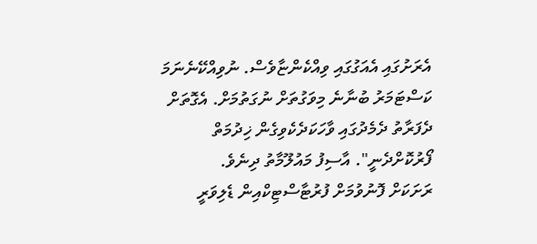އެރަށުގައި އެއަގުގައި ވިއްކެންޏާވެސް. ނުވިއްކޭނެނަމަ ކަސްޓަމަރު ބުނާނެ މިވަގުތަށް ނުގަތުމަށް. އެގޮތަށް ދެފަރާތު ދެމެދުގައި ވާހަކަދެކެވިގެން ޚިދުމަތް ފޯރުކޮށްދެނީ". އާސިފު މައުލޫމާތު ދިނެވެ.
ރަށަކަށް ފޮނުވުމަށް ފުރުޓާސްޓިކްއިން ޑެލިވަރީ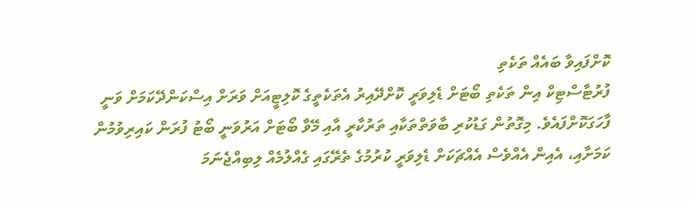ކޮށްފައިވާ ބައެއް ތަކެތި
ފުރުޓާސްޓިކް އިން ތަކެތި ބޯޓަށް ޑެލިވަރީ ކޮށްދޭއިރު އެތަކެތީގެ ކޮލިޓީއަށް ވަރަށް އިސްކަންދޭކަމަށް ވަނީ ފާހަގަކޮށްފައެވެ. މިގޮތުން ގަޑުކުރި ބާވަތްތަކާއި ތަރުކާރީ އާއި މޭވާ ބޯޓަށް އަރުވަނީ ބޯޓު ފުރަން ކައިރިވުމުން ކަމަށާއި، އެއިން އެއްވެސް އެއްޗަކަށް ޑެލިވަރީ ކުރުމުގެ ތެރޭގައި ގެއްލުމެއް ލިބިއްޖެނަމަ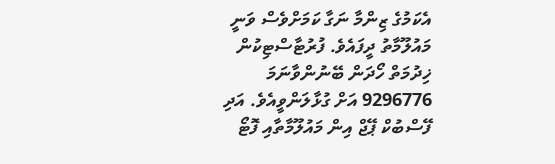އެކަމުގެ ޒިންމާ ނަގާ ކަމަށްވެސް ވަނީ މައުލޫމާތު ދީފައެވެ. ފުރުޓާސްޓިކުން ޚިދުމަތް ހޯދަން ބޭނުންވާނަމަ 9296776 އަށް ގުޅާލަންވީއެވެ. އަދި ފޭސްބުކް ޕޭޖް އިން މައުލޫމާތާއި ފޮޓޯ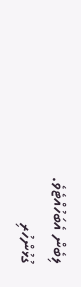ލިބެން އެބަހުއްޓެވެ.
ގުޅުންހުރި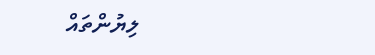ލިޔުންތައް